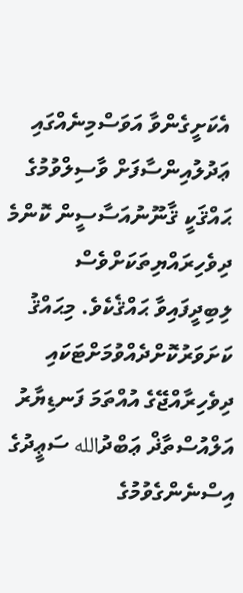އެކަށީގެންވާ އަވަސްމިނެއްގައި ޢަދުލުއިންސާފަށް ވާސިލްވުމުގެ ޙައްޤަކީ ޤާނޫނުއަސާސީން ކޮންމެ ދިވެހިރައްޔިތަކަށްވެސް ލިބިދީފައިވާ ޙައްޤެކެވެ. މިޙައްޤު ކަށަވަރުކޮށްދެއްވުމަށްޓަކައި ދިވެހިރާއްޖޭގެ އުއްތަމަ ފަނޑިޔާރު އަލްއުސްތާޛް ޢަބްދުالله ސަޢީދުގެ އިސްނެންގެވުމުގެ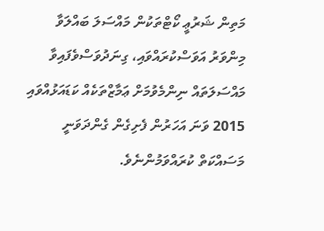މަތިން ޝަރުޢީ ކޯޓްތަކުން މައްސަލަ ބައްލަވާ މިންވަރު އަވަސްކުރައްވައި، ގިނަދުވަސްވެފައިވާ މައްސަލަތައް ނިންމެވުމަށް ޢަމާޒްތަކެއް ކަޑައަޅުއްވައި 2015 ވަނަ އަހަރުން ފެށިގެން ގެންދަވަނީ މަސައްކަތް ކުރައްވަމުންނެވެ.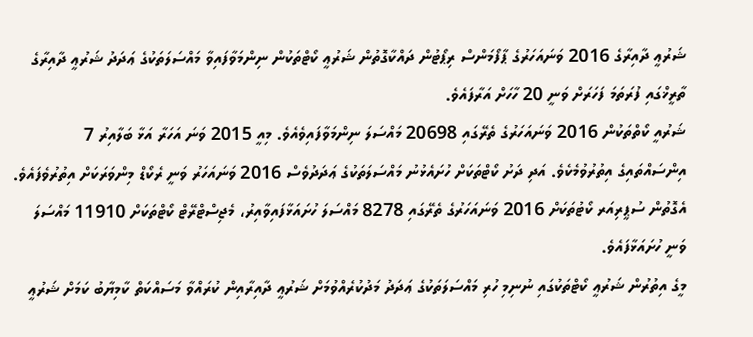ޝަރުޢީ ދާއިރާގެ 2016 ވަނައަހަރުގެ ޕާފޯމަންސް ރިޕޯޓުން ދައްކާގޮތުން ޝަރުޢީ ކޯޓްތަކުން ނިންމަވާފައިވާ މައްސަލަތަކުގެ ޢަދަދު ޝަރުޢީ ދާއިރާގެ ތާރީޚްގައި ފުރަތަމަ ފަހަރަށް ވަނީ 20 ހާހަށް އަރާފައެވެ.
ޝަރުއީ ކޯތްތަކުން 2016 ވަނައަހަރުގެ ތެރޭގައި 20698 މައްސަލަ ނިންމަވާފައިވެއެވެ. މިއީ 2015 ވަނަ އަހަރާ އަޅާ ބަލާއިރު 7 އިންސައްތައިގެ އިތުރުވުމެކެވެ. އަދި ދަށު ކޯޓްތަކަށް ހުށައެޅުނު މައްސަލަތަކުގެ ޢަދަދުވެސް 2016 ވަނައަހަރު ވަނީ ރެކޯޑް މިންވަރަކަށް އިތުރުވެފައެވެ. އެގޮތުން ސުޕީރިއަރ ކޯޓުތަކަށް 2016 ވަނައަހަރުގެ ތެރޭގައި 8278 މައްސަލަ ހުށައަޅާފައިވާއިރު، މެޖިސްޓްރޭޓް ކޯޓްތަކަށް 11910 މައްސަލަ ވަނީ ހުށައަޅާފައެވެ.
މީގެ އިތުރުން ޝަރުޢީ ކޯޓްތަކުގައި ނުނިމި ހުރި މައްސަލަތަކުގެ ޢަދަދު މަދުކުރެއްވުމަށް ޝަރުޢީ ދާއިރާއިން ކުރައްވާ މަސައްކަތް ކާމިޔާބު ކަމަށް ޝަރުޢީ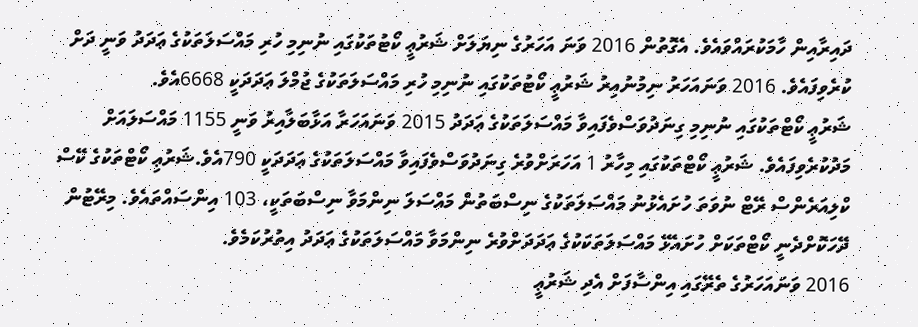ދައިރާއިން ހާމަކުރައްވައެވެ. އެގޮތުން 2016 ވަނަ އަހަރުގެ ނިޔަލަށް ޝަރުޢީ ކޯޓުތަކުގައި ނުނިމި ހުރި މައްސަލަތަކުގެ ޢަދަދު ވަނީ ދަށް ކުރެވިފައެވެ. 2016 ވަނައަހަރު ނިމުނުއިރު ޝަރުޢީ ކޯޓުތަކުގައި ނުނިމި ހުރި މައްސަލަތަކުގެ ޖުމްލަ ޢަދަދަކީ 6668އެވެ.
ޝަރުޢީ ކޯޓްތަކުގައި ނުނިމި ގިނަދުވަސްވެފައިވާ މައްސަލަތަކުގެ ޢަދަދު 2015 ވަނައަހަރާ އަޅާބަލާއިރު ވަނީ 1155 މައްސަލައަށް މަދުކުރެވިފައެވެ. ޝަރުޢީ ކޯޓްތަކުގައި މިހާރު 1 އަހަރަށްވުރެ ގިނަދުވަސްވެފައިވާ މައްސަލަތަކުގެ ޢަދަދަކީ 790އެވެ.ޝަރުޢި ކޯޓްތަކުގެ ކޭސް ކްލިއަރެންސް ރޭޓް ނުވަތަ ހުށައެޅުނު މައްސަލަތަކުގެ ނިސްބަތުން މައްސަލަ ނިންމަވާ ނިސްބަތަކީ، 103 އިންސައްތައެވެ. މިރޭޓުން ދޭހަކޮށްދެނީ ކޯޓްތަކަށް ހުށައެޅޭ މައްސަލަތަކަކުގެ ޢަދަދަށްވުރެ ނިންމަވާ މައްސަލަތަކުގެ ޢަދަދު އިތުރުކަމެވެ.
2016 ވަނައަހަރުގެ ތެރޭގައި އިންސާފަށް އެދި ޝަރުޢީ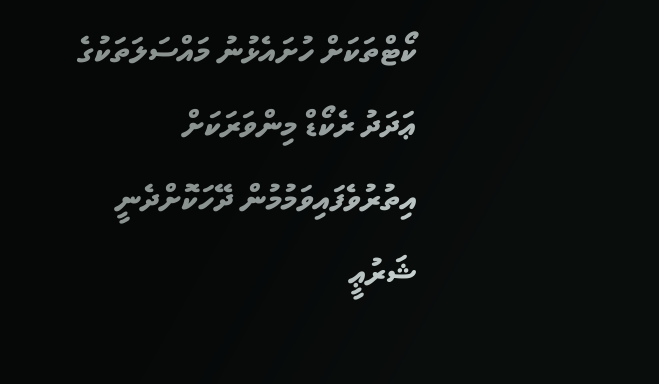ކޯޓްތަކަށް ހުށައެޅުނު މައްސަލަތަކުގެ ޢަދަދު ރެކޯޑް މިންވަރަކަށް އިތުރުވެފައިވަމުމުން ދޭހަކޮށްދެނީ ޝަރުޢީ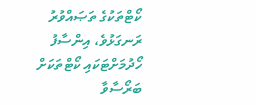ކޯޓްތަކުގެ ތަޞައްވުރު ރަނގަޅުވެ، އިންސާފު ހޯދުމަށްޓަކައި ކޯޓްތަކަށް ބަރޯސާވާ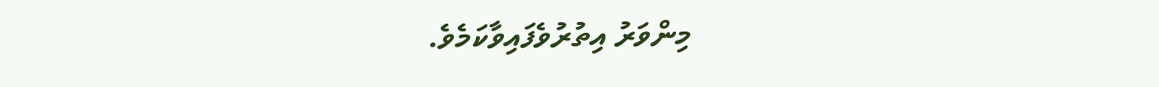މިންވަރު އިތުރުވެފައިވާކަމެވެ.